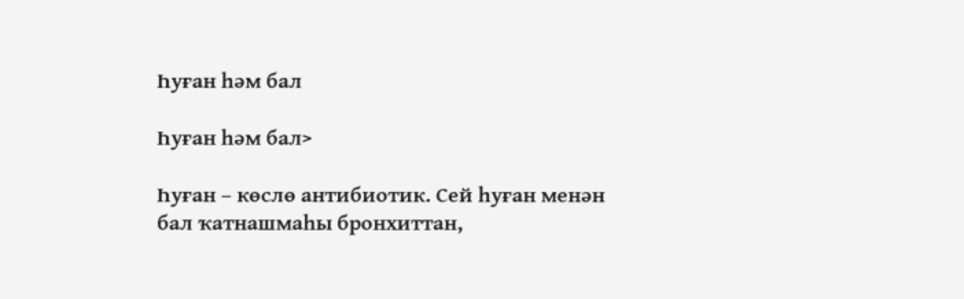Һуған һәм бал

Һуған һәм бал>

Һуған – көслө антибиотик. Сей һуған менән бал ҡатнашмаһы бронхиттан,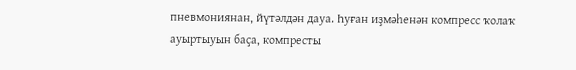пневмониянан, йүтәлдән дауа. Һуған иҙмәһенән компресс ҡолаҡ ауыртыуын баҫа, компресты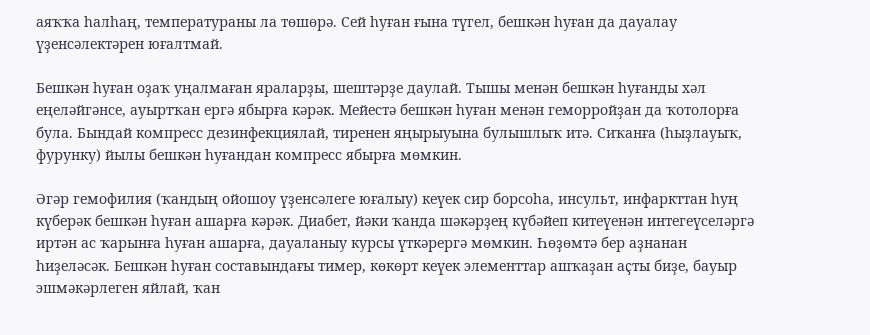аяҡҡа һалһаң, температураны ла төшөрә. Сей һуған ғына түгел, бешкән һуған да дауалау үҙенсәлектәрен юғалтмай.

Бешкән һуған оҙаҡ уңалмаған яраларҙы, шештәрҙе даулай. Тышы менән бешкән һуғанды хәл еңеләйгәнсе, ауыртҡан ергә ябырға кәрәк. Мейестә бешкән һуған менән геморройҙан да ҡотолорға була. Бындай компресс дезинфекциялай, тиренен яңырыуына булышлыҡ итә. Сиҡанға (һыҙлауыҡ, фурунку) йылы бешкән һуғандан компресс ябырға мөмкин.

Әгәр гемофилия (ҡандың ойошоу үҙенсәлеге юғалыу) кеүек сир борсоһа, инсульт, инфаркттан һуң күберәк бешкән һуған ашарға кәрәк. Диабет, йәки ҡанда шәкәрҙең күбәйеп китеүенән интегеүселәргә иртән ас ҡарынға һуған ашарға, дауаланыу курсы үткәрергә мөмкин. Һөҙөмтә бер аҙнанан һиҙеләсәк. Бешкән һуған составындағы тимер, көкөрт кеүек элементтар ашҡаҙан аҫты биҙе, бауыр эшмәкәрлеген яйлай, ҡан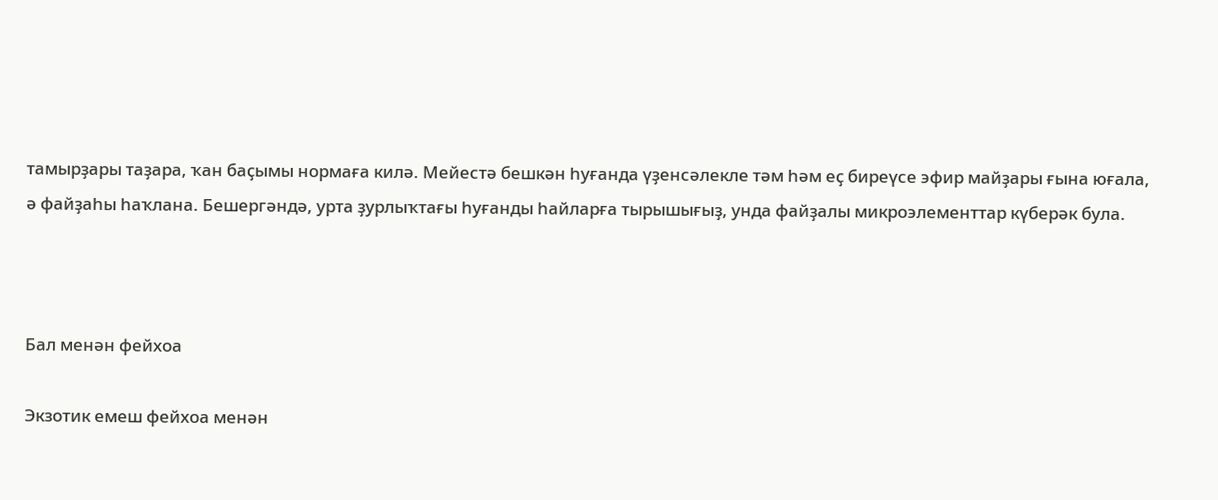тамырҙары таҙара, ҡан баҫымы нормаға килә. Мейестә бешкән һуғанда үҙенсәлекле тәм һәм еҫ биреүсе эфир майҙары ғына юғала, ә файҙаһы һаҡлана. Бешергәндә, урта ҙурлыҡтағы һуғанды һайларға тырышығыҙ, унда файҙалы микроэлементтар күберәк була.



Бал менән фейхоа

Экзотик емеш фейхоа менән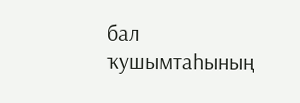бал ҡушымтаһының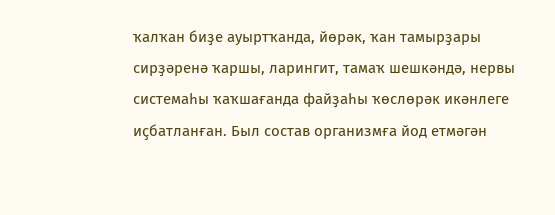ҡалҡан биҙе ауыртҡанда, йөрәк, ҡан тамырҙары сирҙәренә ҡаршы, ларингит, тамаҡ шешкәндә, нервы системаһы ҡаҡшағанда файҙаһы ҡөслөрәк икәнлеге иҫбатланған. Был состав организмға йод етмәгән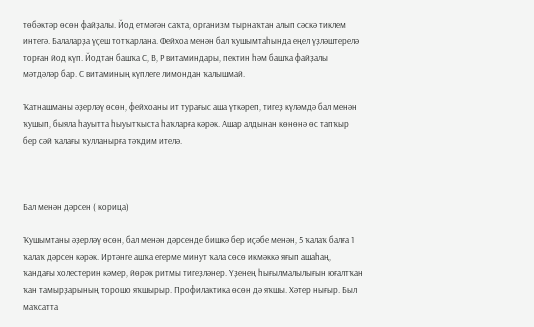төбәктәр өсөн файҙалы. Йод етмәгән саҡта, организм тырнаҡтан алып сәскә тиклем интегә. Балаларҙа үҫеш тотҡарлана. Фейхоа менән бал ҡушымтаһында еңел үҙләштерелә торған йод күп. Йодтан башҡа С, В, Р витаминдары, пектин һәм башҡа файҙалы мәтдәләр бар. С витаминың күплеге лимондан ҡалышмай.

Ҡатнашманы әҙерләү өсөн, фейхоаны ит турағыс аша үткәреп, тигеҙ күләмдә бал менән ҡушып, быяла һауытта һыуытҡыста һаҡларға кәрәк. Ашар алдынан көнөнә өс тапҡыр бер сәй ҡалағы ҡулланырға тәҡдим ителә.



Бал менән дәрсен ( корица)

Ҡушымтаны әҙерләү өсөн, бал менән дәрсенде бишкә бер иҫәбе менән, 5 ҡалаҡ балға 1 ҡалаҡ дәрсен кәрәк. Иртәнге ашҡа егерме минут ҡала сөсө икмәккә яғып ашаһаң, ҡандағы холестерин кәмер, йөрәк ритмы тигеҙләнер. Үҙенең һығылмалылығын юғалтҡан ҡан тамырҙарының торошо яҡшырыр. Профилактика өсөн дә яҡшы. Хәтер нығыр. Был маҡсатта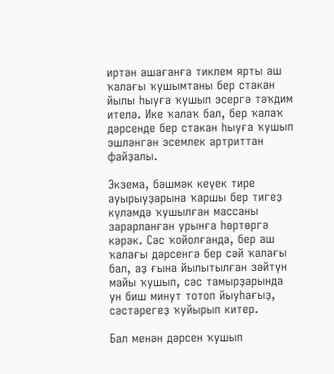иртән ашағанға тиклем ярты аш ҡалағы ҡушымтаны бер стакан йылы һыуға ҡушып эсергә тәҡдим ителә. Ике ҡалаҡ бал, бер ҡалаҡ дәрсенде бер стакан һыуға ҡушып эшләнгән эсемлек артриттан файҙалы.

Экзема, бәшмәк кеүек тире ауырыуҙарына ҡаршы бер тигеҙ күләмдә ҡушылған массаны зарарланған урынға һөртөргә кәрәк. Сәс ҡойолғанда, бер аш ҡалағы дәрсенгә бер сәй ҡалағы бал, аҙ ғына йылытылған зәйтүн майы ҡушып, сәс тамырҙарында ун биш минут тотоп йыуһағыҙ, сәстәрегеҙ ҡуйырып китер.

Бал менән дәрсен ҡушып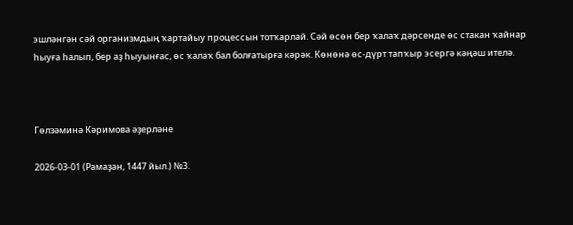эшләнгән сәй организмдың ҡартайыу процессын тотҡарлай. Сәй өсөн бер ҡалаҡ дәрсенде өс стакан ҡайнар һыуға һалып, бер аҙ һыуынғас, өс ҡалаҡ бал болғатырға кәрәк. Көнөнә өс-дүрт тапҡыр эсергә кәңәш ителә.



Гөлзәминә Кәримова әҙерләне

2026-03-01 (Рамаҙан, 1447 йыл.) №3.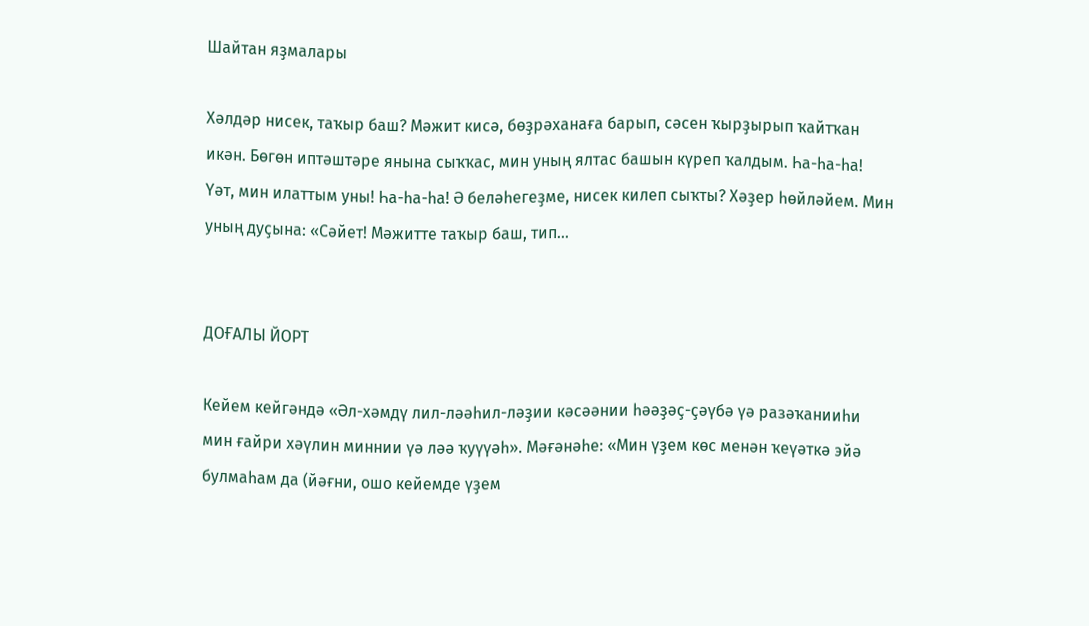Шайтан яҙмалары

Хәлдәр нисек, таҡыр баш? Мәжит кисә, бөҙрәханаға барып, сәсен ҡырҙырып ҡайтҡан икән. Бөгөн иптәштәре янына сыҡҡас, мин уның ялтас башын күреп ҡалдым. Һа-һа-һа! Үәт, мин илаттым уны! Һа-һа-һа! Ә беләһегеҙме, нисек килеп сыҡты? Хәҙер һөйләйем. Мин уның дуҫына: «Сәйет! Мәжитте таҡыр баш, тип...


ДОҒАЛЫ ЙОРТ

Кейем кейгәндә «Әл-хәмдү лил-ләәһил-ләҙии кәсәәнии һәәҙәҫ-ҫәүбә үә разәҡанииһи мин ғайри хәүлин миннии үә ләә ҡуүүәһ». Мәғәнәһе: «Мин үҙем көс менән ҡеүәткә эйә булмаһам да (йәғни, ошо кейемде үҙем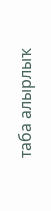таба алырлыҡ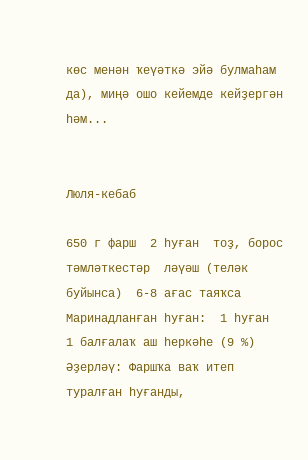көс менән ҡеүәткә эйә булмаһам да), миңә ошо кейемде кейҙергән һәм...


Люля-кебаб

650 г фарш  2 һуған  тоҙ, борос  тәмләткестәр  ләүәш (теләк буйынса)  6-8 ағас таяҡса   Маринадланған һуған:  1 һуған  1 балғалаҡ аш һеркәһе (9 %)   Әҙерләү: Фаршҡа ваҡ итеп туралған һуғанды,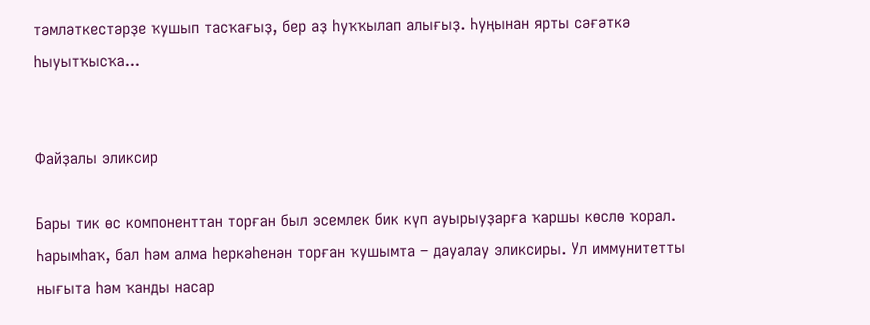тәмләткестәрҙе ҡушып тасҡағыҙ, бер аҙ һуҡҡылап алығыҙ. Һуңынан ярты сәғәткә һыуытҡысҡа...


Файҙалы эликсир

Бары тик өс компоненттан торған был эсемлек бик күп ауырыуҙарға ҡаршы көслө ҡорал. Һарымһаҡ, бал һәм алма һеркәһенән торған ҡушымта – дауалау эликсиры. Ул иммунитетты нығыта һәм ҡанды насар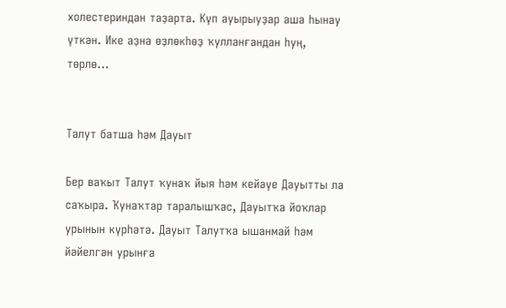холестериндан таҙарта. Күп ауырыуҙар аша һынау үткән. Ике аҙна өҙлөкһөҙ ҡулланғандан һуң, төрлө...


Талут батша һәм Дауыт

Бер ваҡыт Талут ҡунаҡ йыя һәм кейәүе Дауытты ла саҡыра. Ҡунаҡтар таралышҡас, Дауытҡа йоҡлар урынын күрһәтә. Дауыт Талутҡа ышанмай һәм йәйелгән урынға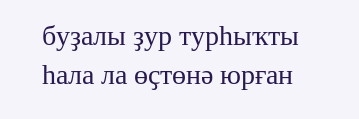буҙалы ҙур турһыҡты һала ла өҫтөнә юрған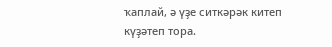ҡаплай, ә үҙе ситкәрәк китеп күҙәтеп тора.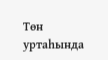Төн уртаһында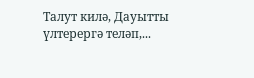Талут килә, Дауытты үлтерергә теләп,...